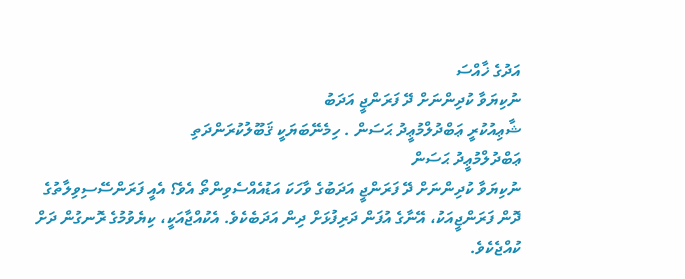އަދުގެ ޚާއްސަ
ނުކިޔަވާ ކުދިންނަށް ދޭ ފަރަންޖީ އަދަބު
ޝާޢިއުކުރީ ޢަބްދުލްމުޢީދު ޙަސަން . ހިމެނޭބަޔަކީ ޤަބޫލުކުރަންދަތި
ޢަބްދުލްމުޢީދު ޙަސަން
ނުކިޔަވާ ކުދިންނަށް ދޭ ފަރަންޖީ އަދަބުގެ ވާހަކަ އަޑުއެއްސެވިންތޯ އެވެ؟ އެއީ ފަރަންސޭސިވިލާތުގެ ދޮން ފަރަންޖީއަކު، އޭނާގެ އުފަން ދަރިފުޅަށް ދިން އަދަބެކެވެ. އެކުއްޖާއަކީ، ކިޔެވުމުގެ ރޮނގުން ދަށް ކުއްޖެކެވެ.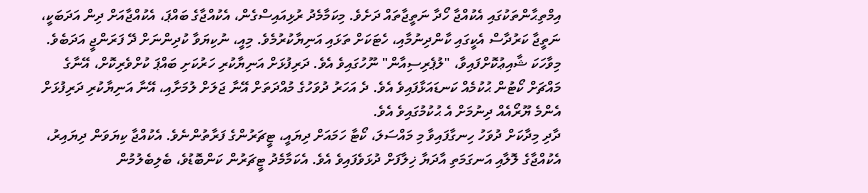އިމްތިޙާންތަކުގައި އެކުއްޖާ ހޯދާ ނަތީޖާތައް ދަށެވެ. މިކަމާމެދު ރުޅިއައިސްގެން، އެކުއްޖާގެ ބައްޕަ، އެކުއްޖާއަށް ދިން އަދަބަކީ، ނަތީޖާ ކަރުދާސް އެކީގައި ކާންދިނުމާއި، ހެޓަކަށް ތަޅައި އަނިޔާކުރުމެވެ. މިއީ، ނުކިޔަވާ ކުދިންނަށް ދޭ ފަރަންޖީ އަދަބެވެ.
މިވާހަކަ ޝާއިޢުކޮށްފައިވާ، "ލުޕެރިސިއާން" ނޫހުގައިވެ އެވެ. ދަރިފުޅަށް އަނިޔާކުރި ހަރުކަށި ބައްޕަ ކުށްވެރިކޮށް، އޭނާގެ މައްޗަށް ކޯޓުން ޙުކުމެއް ކަނޑައަޅާފައިވެ އެވެ. ދެ އަހަރު ދުވަހުގެ މުއްދަތަށް އޭނާ ޖަލަށް ލުމަށާއި، އޭނާ އަނިޔާކުރި ދަރިފުޅަށް އެންމެ ޔޫރޯއެއް ދިނުމަށް އެ ޙުކުމުގައިވެ އެވެ.
ދާދި މިދާކަށް ދުވަހު ހިނގާފައިވާ މި މައްސަލަ، ކޯޓާ ހަމައަށް ދިޔައީ، ޓީޗަރުންގެ ފަރާތުންނެވެ. އެކުއްޖާ ކިޔަވަން ދިޔައިރު، އެކުއްޖާގެ ލޮލާއި އަނގަމަތި އާދަޔާ ޚިލާފަށް ދުޅަވެފައިވެ އެވެ. އެކަމާމެދު ޓީޗަރުން ކަންބޮޑުވެ، ބެލިބެލުމުން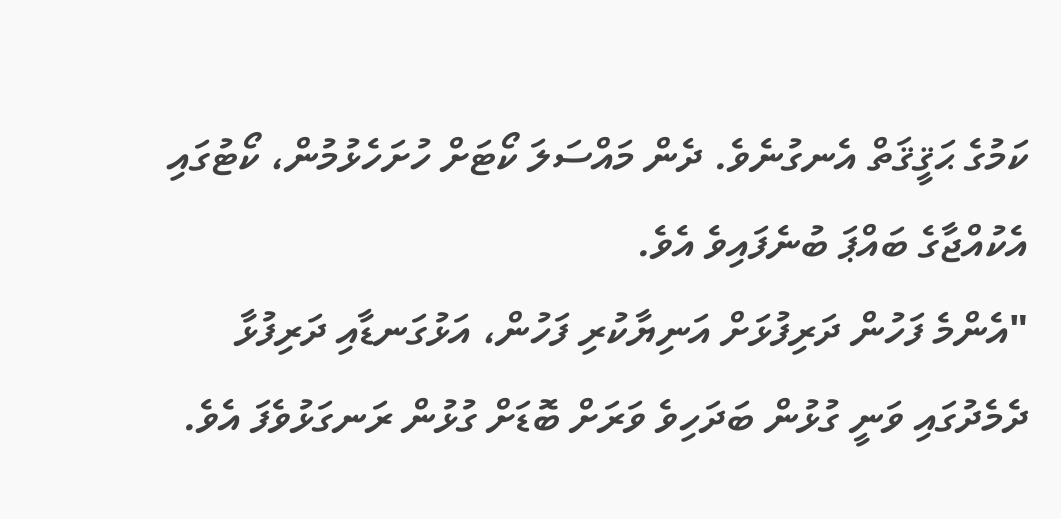ކަމުގެ ޙަޤީޤަތް އެނގުނެވެ. ދެން މައްސަލަ ކޯޓަށް ހުށަހެޅުމުން، ކޯޓުގައި އެކުއްޖާގެ ބައްޕަ ބުނެފައިވެ އެވެ.
"އެންމެ ފަހުން ދަރިފުޅަށް އަނިޔާކުރި ފަހުން، އަޅުގަނޑާއި ދަރިފުޅާ ދެމެދުގައި ވަނީ ގުޅުން ބަދަހިވެ ވަރަށް ބޮޑަށް ގުޅުން ރަނގަޅުވެފަ އެވެ.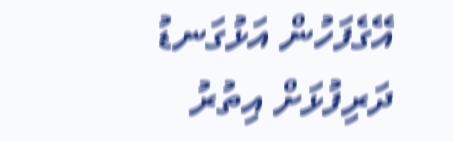އޭގެފަހުން އަޅުގަނޑު ދަރިފުޅަށް އިތުރު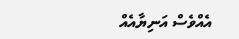އެއްވެސް އަނިޔާއެއް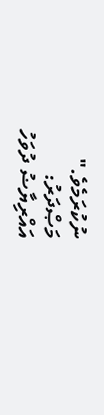ނުކުރަމެވެ."
މަޞްދަރު:
އައްރިޔާޟު ދުވަހު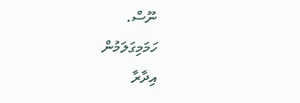ނޫސް.
ހަމަމިގަލަމުން
އިދާރާ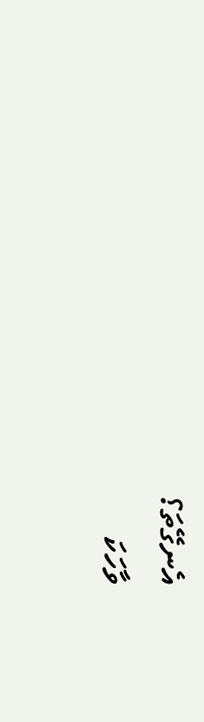އެނގޭތަ؟
ވާހަކަ